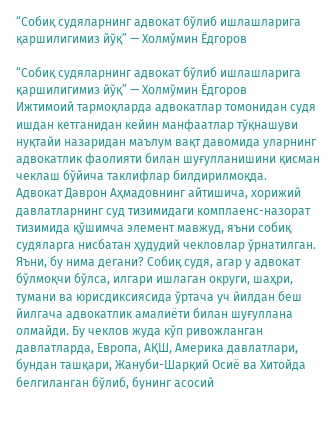“Собиқ судяларнинг адвокат бўлиб ишлашларига қаршилигимиз йўқ” — Холмўмин Ёдгоров

“Собиқ судяларнинг адвокат бўлиб ишлашларига қаршилигимиз йўқ” — Холмўмин Ёдгоров
Ижтимоий тармоқларда адвокатлар томонидан судя ишдан кетганидан кейин манфаатлар тўқнашуви нуқтайи назаридан маълум вақт давомида уларнинг адвокатлик фаолияти билан шуғулланишини қисман чеклаш бўйича таклифлар билдирилмоқда.
Адвокат Даврон Аҳмадовнинг айтишича, хорижий давлатларнинг суд тизимидаги комплаенс-назорат тизимида қўшимча элемент мавжуд, яъни собиқ судяларга нисбатан ҳудудий чекловлар ўрнатилган.
Яъни, бу нима дегани? Собиқ судя, агар у адвокат бўлмоқчи бўлса, илгари ишлаган округи, шаҳри, тумани ва юрисдиксиясида ўртача уч йилдан беш йилгача адвокатлик амалиёти билан шуғуллана олмайди. Бу чеклов жуда кўп ривожланган давлатларда, Европа, АҚШ, Америка давлатлари, бундан ташқари, Жануби-Шарқий Осиё ва Хитойда белгиланган бўлиб, бунинг асосий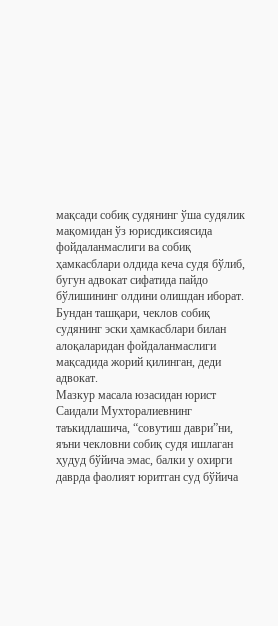мақсади собиқ судянинг ўша судялик мақомидан ўз юрисдиксиясида фойдаланмаслиги ва собиқ ҳамкасблари олдида кеча судя бўлиб, бугун адвокат сифатида пайдо бўлишининг олдини олишдан иборат. Бундан ташқари, чеклов собиқ судянинг эски ҳамкасблари билан алоқаларидан фойдаланмаслиги мақсадида жорий қилинган, деди адвокат.
Мазкур масала юзасидан юрист Саидали Мухторалиевнинг таъкидлашича, “совутиш даври”ни, яъни чекловни собиқ судя ишлаган ҳудуд бўйича эмас, балки у охирги даврда фаолият юритган суд бўйича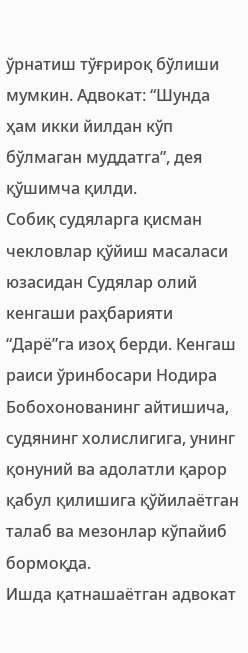ўрнатиш тўғрироқ бўлиши мумкин. Адвокат: “Шунда ҳам икки йилдан кўп бўлмаган муддатга”, дея қўшимча қилди.
Собиқ судяларга қисман чекловлар қўйиш масаласи юзасидан Судялар олий кенгаши раҳбарияти “Дарё”га изоҳ берди. Кенгаш раиси ўринбосари Нодира Бобохонованинг айтишича, судянинг холислигига, унинг қонуний ва адолатли қарор қабул қилишига қўйилаётган талаб ва мезонлар кўпайиб бормоқда.
Ишда қатнашаётган адвокат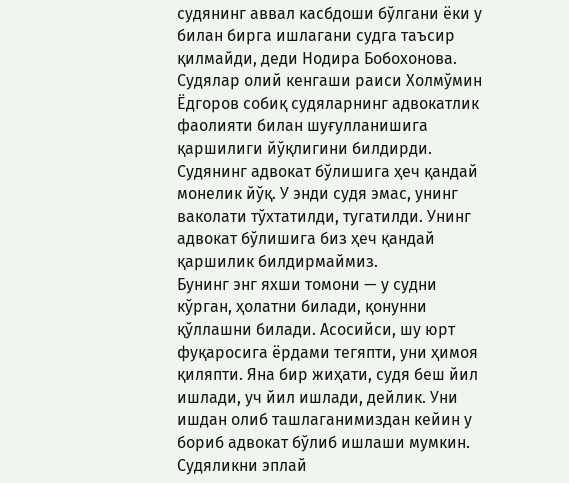судянинг аввал касбдоши бўлгани ёки у билан бирга ишлагани судга таъсир қилмайди, деди Нодира Бобохонова.
Судялар олий кенгаши раиси Холмўмин Ёдгоров собиқ судяларнинг адвокатлик фаолияти билан шуғулланишига қаршилиги йўқлигини билдирди.
Судянинг адвокат бўлишига ҳеч қандай монелик йўқ. У энди судя эмас, унинг ваколати тўхтатилди, тугатилди. Унинг адвокат бўлишига биз ҳеч қандай қаршилик билдирмаймиз.
Бунинг энг яхши томони — у судни кўрган, ҳолатни билади, қонунни қўллашни билади. Асосийси, шу юрт фуқаросига ёрдами тегяпти, уни ҳимоя қиляпти. Яна бир жиҳати, судя беш йил ишлади, уч йил ишлади, дейлик. Уни ишдан олиб ташлаганимиздан кейин у бориб адвокат бўлиб ишлаши мумкин. Судяликни эплай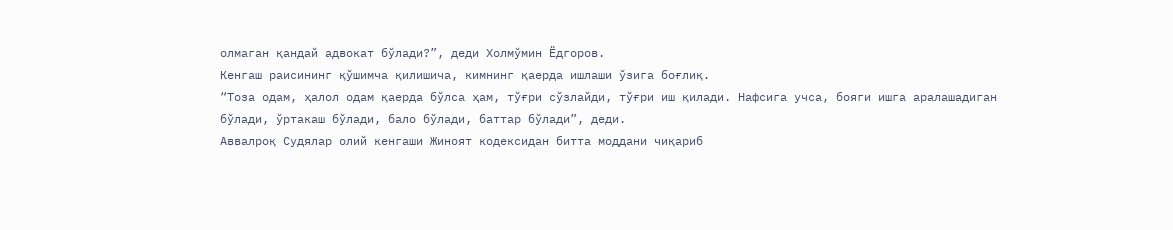олмаган қандай адвокат бўлади?”, деди Холмўмин Ёдгоров.
Кенгаш раисининг қўшимча қилишича, кимнинг қаерда ишлаши ўзига боғлиқ.
“Тоза одам, ҳалол одам қаерда бўлса ҳам, тўғри сўзлайди, тўғри иш қилади. Нафсига учса, бояги ишга аралашадиган бўлади, ўртакаш бўлади, бало бўлади, баттар бўлади”, деди.
Аввалроқ Судялар олий кенгаши Жиноят кодексидан битта моддани чиқариб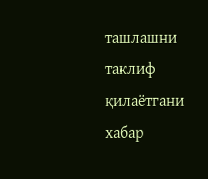ташлашни таклиф қилаётгани хабар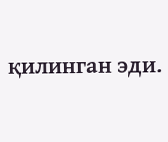қилинган эди.